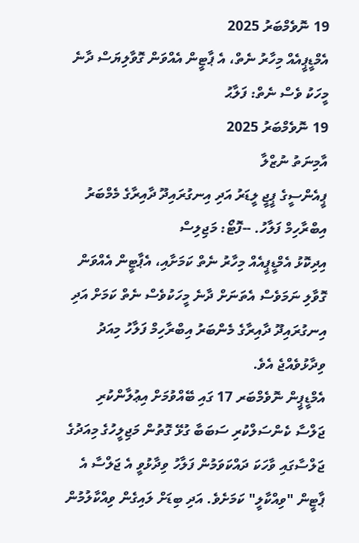19 ނޮވެމްބަރު 2025
އެމްޑީޕީއެއް މިހާރު ނެތް، އެ ޕާޓީން އެއްވަން ގޮވާލިޔަސް ދާނެ މީހަކު ވެސް ނެތް: ފަލާޙު
19 ނޮވެމްބަރު 2025
އާމިނަތު ނުޒްލާ
ޕީއެންސީގެ ޕީޖީ ލީޑަރު އަދި އިނގުރައިދޫ ދާއިރާގެ މެމްބަރު އިބްރާހިމް ފަލާހު. --ފޮޓޯ: މަޖިލިސް
އިދިކޮޅު އެމްޑީޕީއެއް މިހާރު ނެތް ކަމަށާއި، އެޕާޓީން އެއްވަން ގޮވާލި ނަމަވެސް އެތަނަށް ދާނެ މީހަކުވެސް ނެތް ކަމަށް އަދި އިނގުރައިދޫ ދާއިރާގެ މެންބަރު އިބްރާހިމް ފަލާހު މިއަދު ވިދާޅުވެއްޖެ އެވެ.
އެމްޑީޕީން ނޮވެމްބަރ 17 ގައި ބޭއްވުމަށް އިޢުލާންކުރި ޖަލްސާ ކެންސަލްކުރި ސަބަބާ ގުޅޭ ގޮތުން މަޖިލީހުގެ މިއަދުގެ ޖަލްސާގައި ވާހަކަ ދައްކަވަމުން ފަލާހު ވިދާޅުވީ އެ ޖަލްސާ އެ ޕާޓީން "ވިއްކާލީ" ކަމަށެވެ. އަދި ބިޑަށް ލައިގެން ވިއްކާލުމުން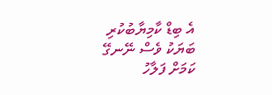އެ ބިޑް ކާމިޔާބުކުރި ބަޔަކު ވެސް ނޭނގޭ ކަމަށް ފަލާހު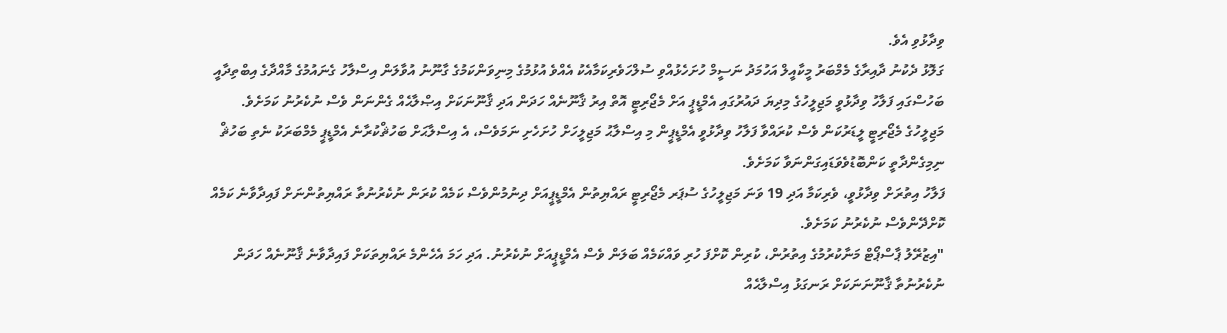ވިދާޅުވި އެވެ.
ގަލޮޅު ދެކުނު ދާއިރާގެ މެމްބަރު މީކާއީލް އަހުމަދު ނަސީމް ހުށަހެޅުއްވި ސުލްހަވެރިކަމާއެކު އެއްވެ އުޅުމުގެ މިނިވަންކަމުގެ ގާނޫނު އުވާލަން އިސްލާހު ގެނައުމުގެ މާއްދާގެ އިބްތިދާއީ ބަހުސްގައި ފަލާހު ވިދާޅުވީ މަޖިލީހުގެ މިދިޔަ ދައުރުގައި އެމްޑީޕީ އަށް މެޖޯރިޓީ އޮތް އިރު ޤާނޫނެއް ހަދަން އަދި ޤާނޫނަކަށް އިޞްލާޙެއް ގެންނަން ވެސް ނުކެރުނު ކަމަށެވެ.
މަޖިލީހުގެ މެޖޯރިޓީ ލީޑަރުކަން ވެސް ކުރައްވާ ފަލާހު ވިދާޅުވީ އެމްޑީޕީން މި އިސްލާޙު މަޖިލީހަށް ހުށަހެށި ނަމަވެސް، އެ އިސްލާޙަށް ބަހުޘްކުރާނެ އެމްޑީޕީ މެމްބަރަކު ނެތި ބަހުޘް ނިމިގެންދާތީ ކަންބޮޑުވެވަޑައިގަންނަވާ ކަމަށެވެ.
ފަލާހު އިތުރަށް ވިދާޅުވީ، ވެރިކަމާ އަދި 19 ވަނަ މަޖިލީހުގެ ސުޕަރ މެޖޯރިޓީ ރައްޔިތުން އެމްޑީޕީއަށް ދިނުމުންވެސް ކަމެއް ކުރަން ނުކެރުނުތާ ރައްޔިތުންނަށް ފައިދާވާނެ ކަމެއް ކޮށްދޭންވެސް ނުކެރުނު ކަމަށެވެ.
"އިޒުރޭލު ޕާސްޕޯޓް މަނާކުރުމުގެ އިތުރުން، ކުރިން ކޮށްފަ ހުރި ވައްކަމެއް ބަލަން ވެސް އެމްޑީޕީއަށް ނުކެރުނު. އަދި ހަމަ އެހެންމެ ރައްޔިތަކަށް ފައިދާވާނެ ޤާނޫނެއް ހަދަން ނުކެރުނުތާ ޤާނޫނަނަކަށް ރަނގަޅު އިސްލާޙެއް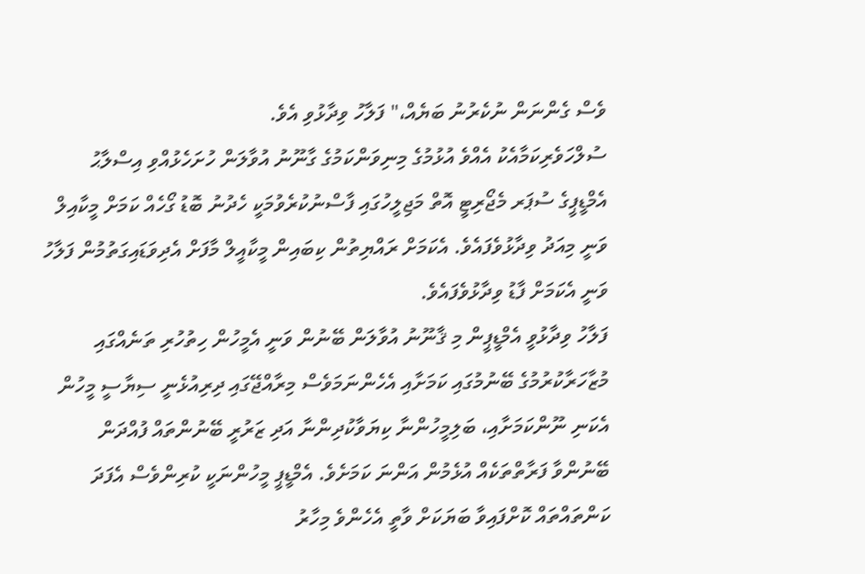ވެސް ގެންނަން ނުކެރުނު ބަޔެއް،" ފަލާހު ވިދާޅުވި އެވެ.
ސުލްހަވެރިކަމާއެކު އެއްވެ އުޅުމުގެ މިނިވަންކަމުގެ ގާނޫނު އުވާލަން ހުށަހެޅުއްވި އިސްލާޙު އެމްޑީޕީގެ ސުޕަރ މެޖޯރިޓީ އޮތް މަޖިލީހުގައި ފާސްނުކުރެވުމަކީ ހެދުނު ބޮޑު ގޯހެއް ކަމަށް މީކާއިލް ވަނީ މިއަދު ވިދާޅުވެފައެވެ. އެކަމަށް ރައްޔިތުން ކިބައިން މީކާއީލް މާފަށް އެދިވަޑައިގަތުމުން ފަލާހު ވަނީ އެކަމަށް ފާޑު ވިދާޅުވެފައެވެ.
ފަލާހު ވިދާޅުވީ އެމްޑީޕީން މި ޤާނޫނު އުވާލަން ބޭނުން ވަނީ އެމީހުން ހިތުހުރި ތަނެއްގައި މުޒާހަރާކުރުމުގެ ބޭނުމުގައި ކަމަށާއި އެހެންނަމަވެސް މިރާއްޖޭގައި ދިރިއުޅެނީ ސިޔާސީ މީހުން އެކަނި ނޫންކަމަށާއި، ބަލިމީހުންނާ ކިޔަވާކުދިންނާ އަދި ޒަރުރީ ބޭނުންތައް ފުއްދަން ބޭނުންވާ ފަރާތްތަކެއް އުޅެމުން އަންނަ ކަމަށެވެ. އެމްޑީޕީ މީހުންނަކީ ކުރިންވެސް އެފަދަ ކަންތައްތައް ކޮށްފައިވާ ބަޔަކަށް ވާތީ އެހެންވެ މިހާރު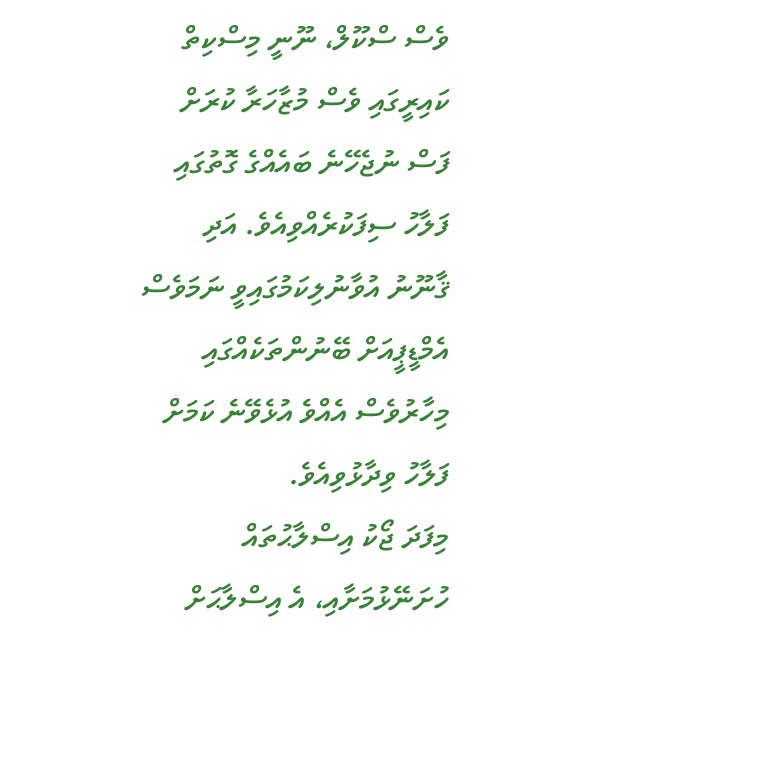ވެސް ސްކޫލް، ނޫނީ މިސްކިތް ކައިރީގައި ވެސް މުޒާހަރާ ކުރަށް ފަސް ނުޖެހޭނެ ބައެއްގެ ގޮތުގައި ފަލާހު ސިފަކުރެއްވިއެވެ. އަދި ޤާނޫނު އުވާނުލިކަމުގައިވީ ނަމަވެސް އެމްޑީޕީއަށް ބޭނުންތަކެއްގައި މިހާރުވެސް އެއްވެ އުޅެވޭނެ ކަމަށް ފަލާހު ވިދާޅުވިއެވެ.
މިފަދަ ޖޯކު އިސްލާޙުތައް ހުށަނޭޅުމަށާއި، އެ އިސްލާޙަށް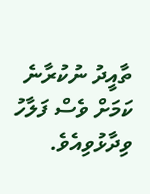ތާއީދު ނުކުރާނެ ކަމަށް ވެސް ފަލާހު ވިދާޅުވިއެވެ.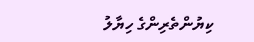ކިޔުންތެރިންގެ ހިޔާލު